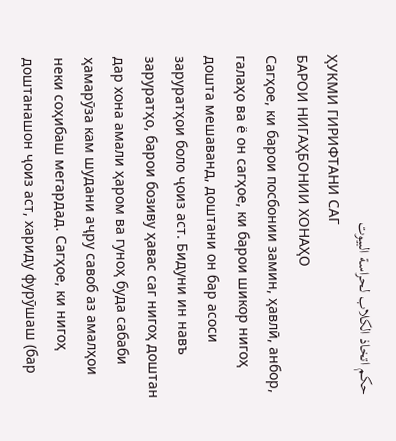حكم اتخاذ الكلاب لحراسة البيوت
ҲУКМИ ГИРИФТАНИ САГ
БАРОИ НИГАҲБОНИИ ХОНАҲО
Сагҳое, ки барои посбонии замин, ҳавлӣ, анбор, галаҳо ва ё он сагҳое, ки барои шикор нигоҳ дошта мешаванд, доштани он бар асоси заруратҳои боло ҷоиз аст. Бидуни ин навъ заруратҳо, барои бозиву ҳавас саг нигоҳ доштан дар хона амали ҳаром ва гуноҳ буда сабаби ҳамарӯза кам шудани аҷру савоб аз амалҳои неки соҳибаш мегардад. Сагҳое, ки нигоҳ доштанашон ҷоиз аст, хариду фурӯшаш (бар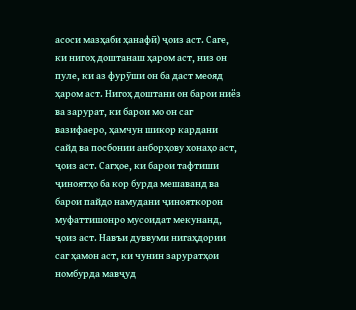асоси мазҳаби ҳанафӣ) ҷоиз аст. Саге, ки нигоҳ доштанаш ҳаром аст, низ он пуле, ки аз фурӯши он ба даст меояд ҳаром аст. Нигоҳ доштани он барои ниёз ва зарурат, ки барои мо он саг вазифаеро, ҳамчун шикор кардани сайд ва посбонии анборҳову хонаҳо аст, ҷоиз аст. Сагҳое, ки барои тафтиши ҷиноятҳо ба кор бурда мешаванд ва барои пайдо намудани ҷинояткорон муфаттишонро мусоидат мекунанд, ҷоиз аст. Навъи дуввуми нигаҳдории саг ҳамон аст, ки чунин заруратҳои номбурда мавҷуд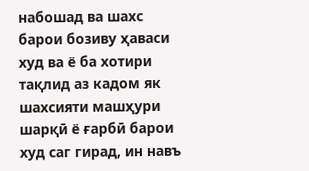набошад ва шахс барои бозиву ҳаваси худ ва ё ба хотири тақлид аз кадом як шахсияти машҳури шарқӣ ё ғарбӣ барои худ саг гирад, ин навъ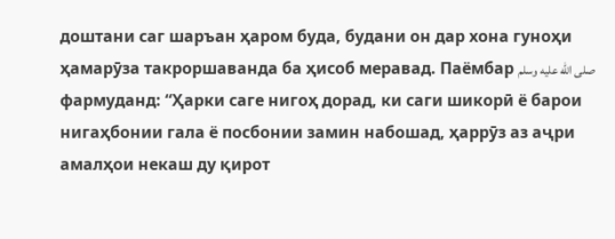доштани саг шаръан ҳаром буда, будани он дар хона гуноҳи ҳамарӯза такроршаванда ба ҳисоб меравад. Паёмбар صلى الله عليه وسلم фармуданд: “Ҳарки саге нигоҳ дорад, ки саги шикорӣ ё барои нигаҳбонии гала ё посбонии замин набошад, ҳаррӯз аз аҷри амалҳои некаш ду қирот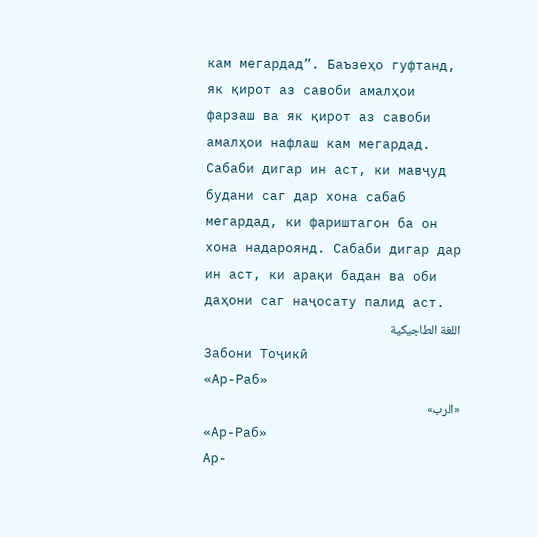кам мегардад”. Баъзеҳо гуфтанд, як қирот аз савоби амалҳои фарзаш ва як қирот аз савоби амалҳои нафлаш кам мегардад. Сабаби дигар ин аст, ки мавҷуд будани саг дар хона сабаб мегардад, ки фариштагон ба он хона надароянд. Сабаби дигар дар ин аст, ки арақи бадан ва оби даҳони саг наҷосату палид аст.
اللغة الطاجيكية
Забони Тоҷикӣ
«Ар-Раб»
«الرب»
«Ар-Раб»
Ар-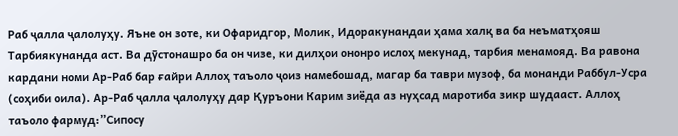Раб ҷалла ҷалолуҳу. Яъне он зоте, ки Офаридгор, Молик, Идоракунандаи ҳама халқ ва ба неъматҳояш Тарбиякунанда аст. Ва дӯстонашро ба он чизе, ки дилҳои ононро ислоҳ мекунад, тарбия менамояд. Ва равона кардани номи Ар-Раб бар ғайри Аллоҳ таъоло ҷоиз намебошад, магар ба таври музоф, ба монанди Раббул-Усра (соҳиби оила). Ар-Раб ҷалла ҷалолуҳу дар Қуръони Карим зиёда аз нуҳсад маротиба зикр шудааст. Аллоҳ таъоло фармуд:”Сипосу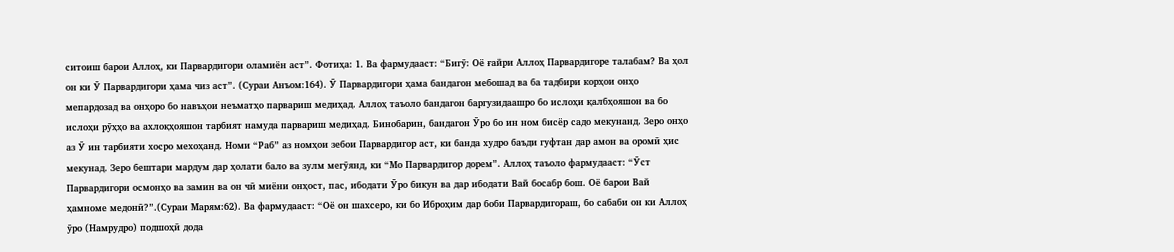ситоиш барои Аллоҳ, ки Парвардигори оламиён аст”. Фотиҳа: 1. Ва фармудааст: “Бигӯ: Оё ғайри Аллоҳ Парвардигоре талабам? Ва ҳол он ки Ӯ Парвардигори ҳама чиз аст”. (Сураи Анъом:164). Ӯ Парвардигори ҳама бандагон мебошад ва ба тадбири корҳои онҳо мепардозад ва онҳоро бо навъҳои неъматҳо парвариш медиҳад. Аллоҳ таъоло бандагон баргузидаашро бо ислоҳи қалбҳояшон ва бо ислоҳи рӯҳҳо ва ахлоқҳояшон тарбият намуда парвариш медиҳад. Бинобарин, бандагон Ӯро бо ин ном бисёр садо мекунанд. Зеро онҳо аз Ӯ ин тарбияти хосро мехоҳанд. Номи “Раб” аз номҳои зебои Парвардигор аст, ки банда худро баъди гуфтан дар амон ва оромӣ ҳис мекунад. Зеро бештари мардум дар ҳолати бало ва зулм мегӯянд, ки “Мо Парвардигор дорем”. Аллоҳ таъоло фармудааст: “Ӯст Парвардигори осмонҳо ва замин ва он чӣ миёни онҳост, пас, ибодати Ӯро бикун ва дар ибодати Вай босабр бош. Оё барои Вай ҳамноме медонӣ?”.(Сураи Марям:62). Ва фармудааст: “Оё он шахсеро, ки бо Иброҳим дар боби Парвардигораш, бо сабаби он ки Аллоҳ ӯро (Намрудро) подшоҳӣ дода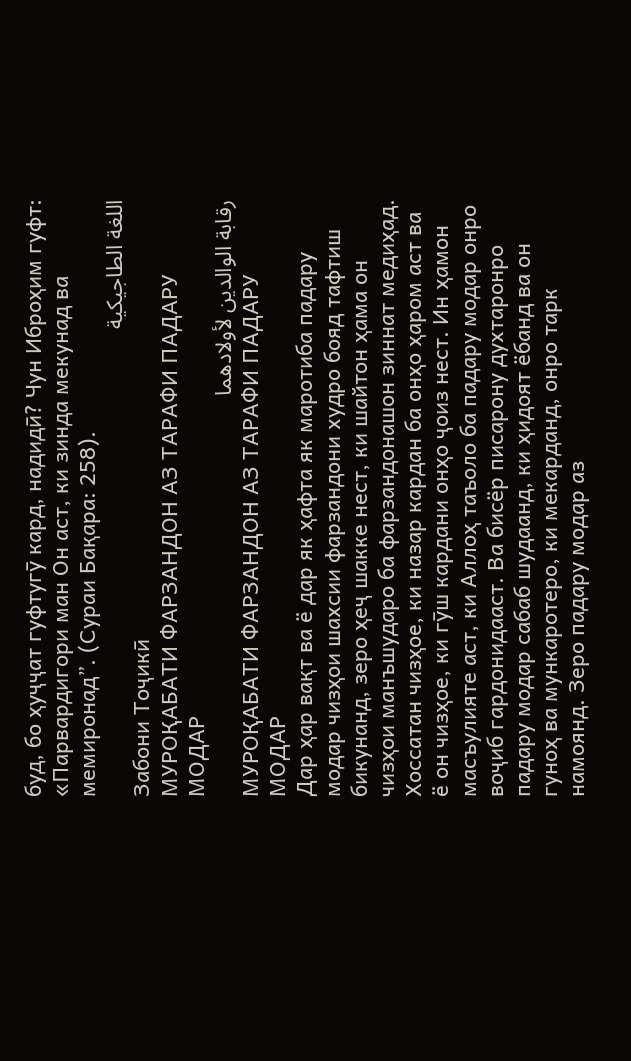буд, бо ҳуҷҷат гуфтугӯ кард, надидӣ? Чун Иброҳим гуфт: «Парвардигори ман Он аст, ки зинда мекунад ва мемиронад”. (Сураи Бақара: 258).
اللغة الطاجيكية
Забони Тоҷикӣ
МУРОҚАБАТИ ФАРЗАНДОН АЗ ТАРАФИ ПАДАРУ МОДАР
رقابة الوالدين لأولادهما
МУРОҚАБАТИ ФАРЗАНДОН АЗ ТАРАФИ ПАДАРУ МОДАР
Дар ҳар вақт ва ё дар як ҳафта як маротиба падару модар чизҳои шахсии фарзандони худро бояд тафтиш бикунанд, зеро ҳеҷ шакке нест, ки шайтон ҳама он чизҳои манъшударо ба фарзандонашон зиннат медиҳад. Хоссатан чизҳое, ки назар кардан ба онҳо ҳаром аст ва ё он чизҳое, ки гӯш кардани онҳо ҷоиз нест. Ин ҳамон масъулияте аст, ки Аллоҳ таъоло ба падару модар онро воҷиб гардонидааст. Ва бисёр писарону духтаронро падару модар сабаб шудаанд, ки ҳидоят ёбанд ва он гуноҳ ва мункаротеро, ки мекарданд, онро тарк намоянд. Зеро падару модар аз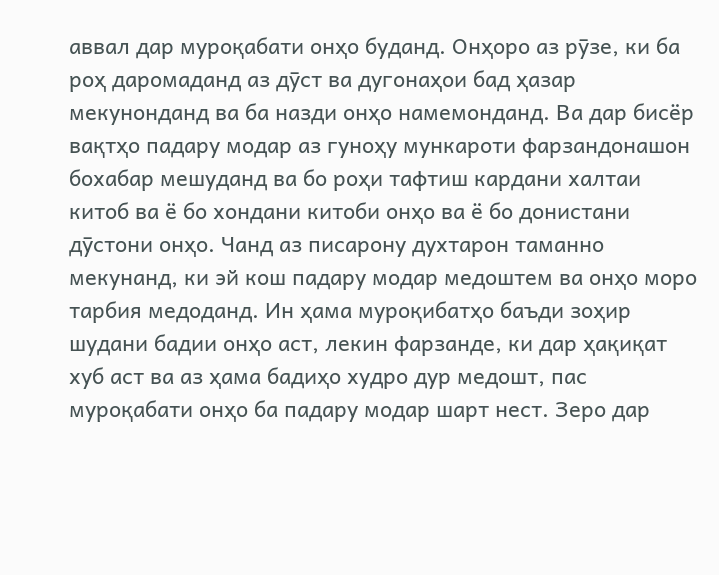аввал дар муроқабати онҳо буданд. Онҳоро аз рӯзе, ки ба роҳ даромаданд аз дӯст ва дугонаҳои бад ҳазар мекунонданд ва ба назди онҳо намемонданд. Ва дар бисёр вақтҳо падару модар аз гуноҳу мункароти фарзандонашон бохабар мешуданд ва бо роҳи тафтиш кардани халтаи китоб ва ё бо хондани китоби онҳо ва ё бо донистани дӯстони онҳо. Чанд аз писарону духтарон таманно мекунанд, ки эй кош падару модар медоштем ва онҳо моро тарбия медоданд. Ин ҳама муроқибатҳо баъди зоҳир шудани бадии онҳо аст, лекин фарзанде, ки дар ҳақиқат хуб аст ва аз ҳама бадиҳо худро дур медошт, пас муроқабати онҳо ба падару модар шарт нест. Зеро дар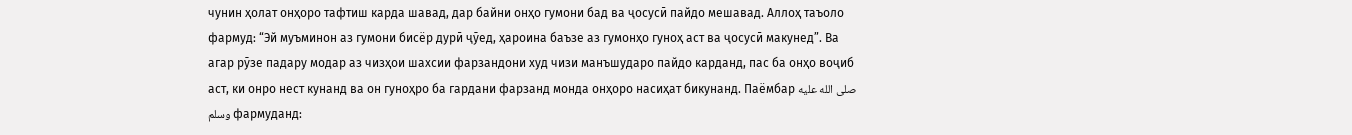чунин ҳолат онҳоро тафтиш карда шавад, дар байни онҳо гумони бад ва ҷосусӣ пайдо мешавад. Аллоҳ таъоло фармуд: “Эй муъминон аз гумони бисёр дурӣ ҷӯед, ҳароина баъзе аз гумонҳо гуноҳ аст ва ҷосусӣ макунед”. Ва агар рӯзе падару модар аз чизҳои шахсии фарзандони худ чизи манъшударо пайдо карданд, пас ба онҳо воҷиб аст, ки онро нест кунанд ва он гуноҳро ба гардани фарзанд монда онҳоро насиҳат бикунанд. Паёмбар صلى الله عليه وسلم фармуданд: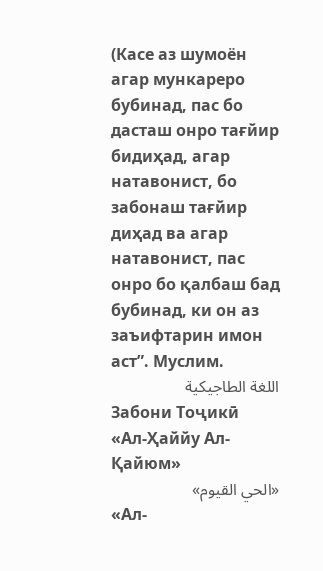(Касе аз шумоён агар мункареро бубинад, пас бо дасташ онро тағйир бидиҳад, агар натавонист, бо забонаш тағйир диҳад ва агар натавонист, пас онро бо қалбаш бад бубинад, ки он аз заъифтарин имон аст”. Муслим.
اللغة الطاجيكية
Забони Тоҷикӣ
«Ал-Ҳаййу Ал-Қайюм»
«الحي القيوم»
«Ал-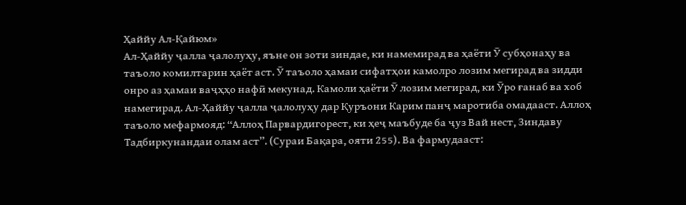Ҳаййу Ал-Қайюм»
Ал-Ҳаййу ҷалла ҷалолуҳу, яъне он зоти зиндае, ки намемирад ва ҳаёти Ӯ субҳонаҳу ва таъоло комилтарин ҳаёт аст. Ӯ таъоло ҳамаи сифатҳои камолро лозим мегирад ва зидди онро аз ҳамаи ваҷҳҳо нафӣ мекунад. Камоли ҳаёти Ӯ лозим мегирад, ки Ӯро ғанаб ва хоб намегирад. Ал-Ҳаййу ҷалла ҷалолуҳу дар Қуръони Карим панҷ маротиба омадааст. Аллоҳ таъоло мефармояд: “Аллоҳ Парвардигорест, ки ҳеҷ маъбуде ба ҷуз Вай нест, Зиндаву Тадбиркунандаи олам аст”. (Сураи Бақара, ояти 255). Ва фармудааст: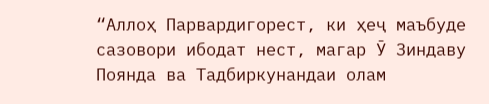“Аллоҳ Парвардигорест, ки ҳеҷ маъбуде сазовори ибодат нест, магар Ӯ Зиндаву Поянда ва Тадбиркунандаи олам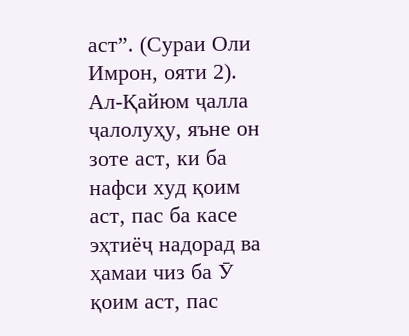аст”. (Сураи Оли Имрон, ояти 2). Ал-Қайюм ҷалла ҷалолуҳу, яъне он зоте аст, ки ба нафси худ қоим аст, пас ба касе эҳтиёҷ надорад ва ҳамаи чиз ба Ӯ қоим аст, пас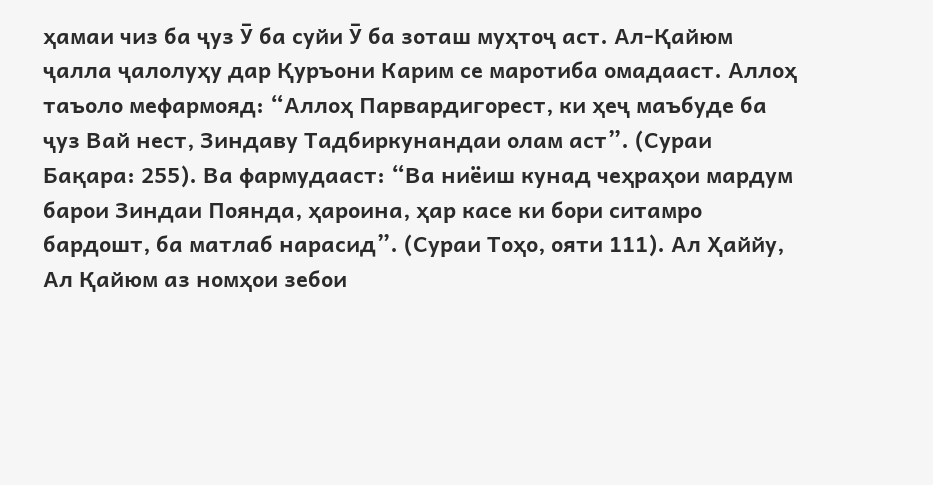ҳамаи чиз ба ҷуз Ӯ ба суйи Ӯ ба зоташ муҳтоҷ аст. Ал-Қайюм ҷалла ҷалолуҳу дар Қуръони Карим се маротиба омадааст. Аллоҳ таъоло мефармояд: “Аллоҳ Парвардигорест, ки ҳеҷ маъбуде ба ҷуз Вай нест, Зиндаву Тадбиркунандаи олам аст”. (Сураи Бақара: 255). Ва фармудааст: “Ва ниёиш кунад чеҳраҳои мардум барои Зиндаи Поянда, ҳароина, ҳар касе ки бори ситамро бардошт, ба матлаб нарасид”. (Сураи Тоҳо, ояти 111). Ал Ҳаййу, Ал Қайюм аз номҳои зебои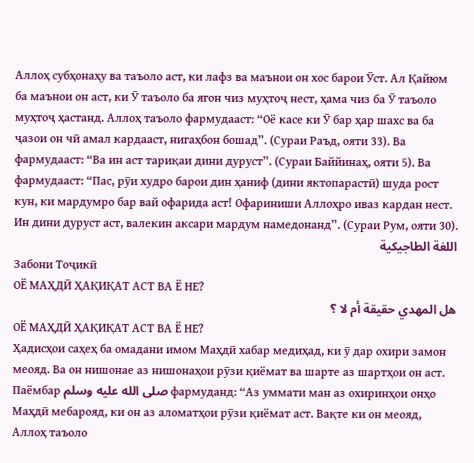Аллоҳ субҳонаҳу ва таъоло аст, ки лафз ва маънои он хос барои Ӯст. Ал Қайюм ба маънои он аст, ки Ӯ таъоло ба ягон чиз муҳтоҷ нест, ҳама чиз ба Ӯ таъоло муҳтоҷ ҳастанд. Аллоҳ таъоло фармудааст: “Оё касе ки Ӯ бар ҳар шахс ва ба ҷазои он чӣ амал кардааст, нигаҳбон бошад”. (Сураи Раъд, ояти 33). Ва фармудааст: “Ва ин аст тариқаи дини дуруст”. (Сураи Баййинаҳ, ояти 5). Ва фармудааст: “Пас, рӯи худро барои дин ҳаниф (дини яктопарастӣ) шуда рост кун, ки мардумро бар вай офарида аст! Офариниши Аллоҳро иваз кардан нест. Ин дини дуруст аст, валекин аксари мардум намедонанд”. (Сураи Рум, ояти 30).
اللغة الطاجيكية
Забони Тоҷикӣ
ОЁ МАҲДӢ ҲАҚИҚАТ АСТ ВА Ё НЕ?
هل المهدي حقيقة أم لا ؟
ОЁ МАҲДӢ ҲАҚИҚАТ АСТ ВА Ё НЕ?
Ҳадисҳои саҳеҳ ба омадани имом Маҳдӣ хабар медиҳад, ки ӯ дар охири замон меояд. Ва он нишонае аз нишонаҳои рӯзи қиёмат ва шарте аз шартҳои он аст. Паёмбар صلى الله عليه وسلم фармуданд: “Аз уммати ман аз охиринҳои онҳо Маҳдӣ мебарояд, ки он аз аломатҳои рӯзи қиёмат аст. Вақте ки он меояд, Аллоҳ таъоло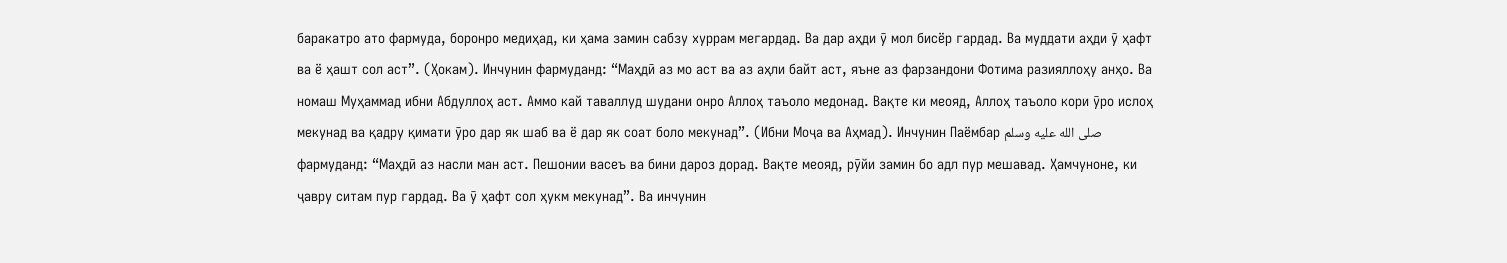баракатро ато фармуда, боронро медиҳад, ки ҳама замин сабзу хуррам мегардад. Ва дар аҳди ӯ мол бисёр гардад. Ва муддати аҳди ӯ ҳафт ва ё ҳашт сол аст”. (Ҳокам). Инчунин фармуданд: “Маҳдӣ аз мо аст ва аз аҳли байт аст, яъне аз фарзандони Фотима разияллоҳу анҳо. Ва номаш Муҳаммад ибни Абдуллоҳ аст. Аммо кай таваллуд шудани онро Аллоҳ таъоло медонад. Вақте ки меояд, Аллоҳ таъоло кори ӯро ислоҳ мекунад ва қадру қимати ӯро дар як шаб ва ё дар як соат боло мекунад”. (Ибни Моҷа ва Аҳмад). Инчунин Паёмбар صلى الله عليه وسلم фармуданд: “Маҳдӣ аз насли ман аст. Пешонии васеъ ва бини дароз дорад. Вақте меояд, рӯйи замин бо адл пур мешавад. Ҳамчуноне, ки ҷавру ситам пур гардад. Ва ӯ ҳафт сол ҳукм мекунад”. Ва инчунин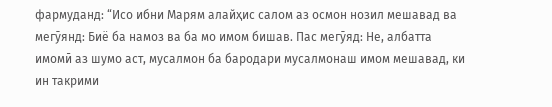фармуданд: “Исо ибни Марям алайҳис салом аз осмон нозил мешавад ва мегӯянд: Биё ба намоз ва ба мо имом бишав. Пас мегӯяд: Не, албатта имомӣ аз шумо аст, мусалмон ба бародари мусалмонаш имом мешавад, ки ин такрими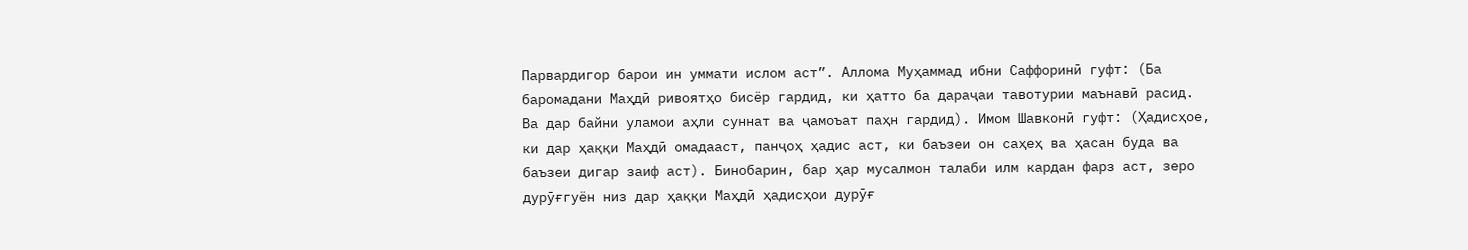Парвардигор барои ин уммати ислом аст”. Аллома Муҳаммад ибни Саффоринӣ гуфт: (Ба баромадани Маҳдӣ ривоятҳо бисёр гардид, ки ҳатто ба дараҷаи тавотурии маънавӣ расид. Ва дар байни уламои аҳли суннат ва ҷамоъат паҳн гардид). Имом Шавконӣ гуфт: (Ҳадисҳое, ки дар ҳаққи Маҳдӣ омадааст, панҷоҳ ҳадис аст, ки баъзеи он саҳеҳ ва ҳасан буда ва баъзеи дигар заиф аст). Бинобарин, бар ҳар мусалмон талаби илм кардан фарз аст, зеро дурӯғгуён низ дар ҳаққи Маҳдӣ ҳадисҳои дурӯғ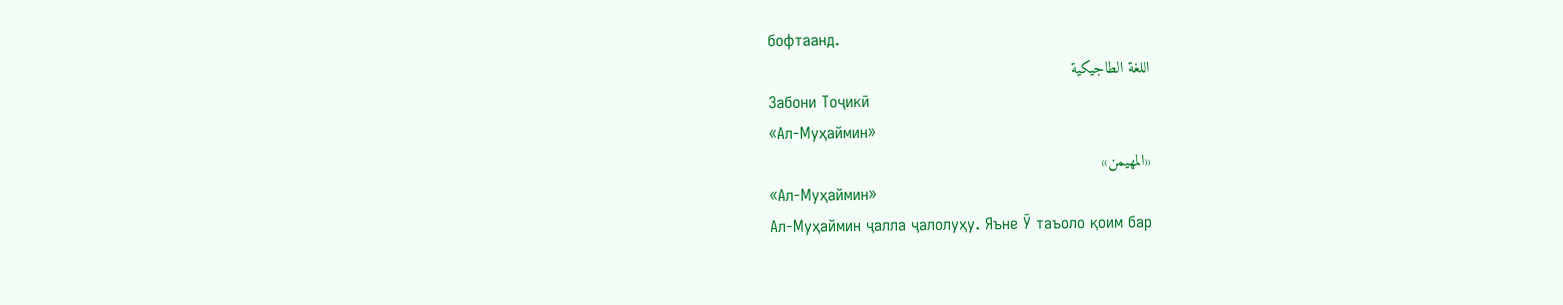бофтаанд.
اللغة الطاجيكية
Забони Тоҷикӣ
«Ал-Муҳаймин»
«المهيمن»
«Ал-Муҳаймин»
Ал-Муҳаймин ҷалла ҷалолуҳу. Яъне Ӯ таъоло қоим бар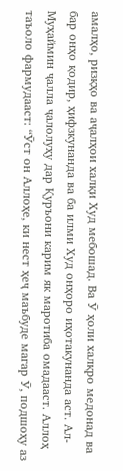амалҳо, ризқҳо ва аҷалҳои халқи Худ мебошад. Ва Ӯ ҳоли халқро медонад ва бар онҳо қодир, ҳифзкунанда ва ба илми Худ онҳоро иҳотакунанда аст. Ал-Муҳаймин ҷалла ҷалолуҳу дар Қуръони карим як маротиба омадааст. Аллоҳ таъоло фармудааст: “Ӯст он Аллоҳе, ки нест ҳеҷ маъбуде магар Ӯ, подшоҳу аз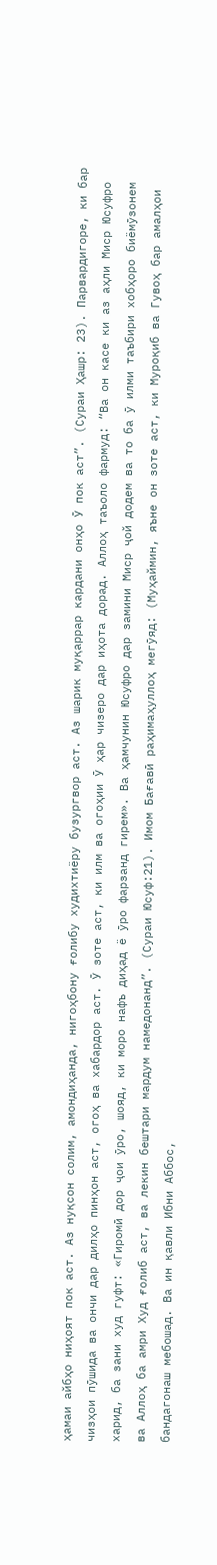ҳамаи айбҳо ниҳоят пок аст. Аз нуқсон солим, амондиҳанда, нигоҳбону ғолибу худихтиёру бузургвор аст. Аз шарик муқаррар кардани онҳо Ӯ пок аст”. (Сураи Ҳашр: 23). Парвардигоре, ки бар чизҳои пӯшида ва ончи дар дилҳо пинҳон аст, огоҳ ва хабардор аст. Ӯ зоте аст, ки илм ва огоҳии Ӯ ҳар чизеро дар иҳота дорад. Аллоҳ таъоло фармуд: “Ва он касе ки аз аҳли Миср Юсуфро харид, ба зани худ гуфт: «Гиромӣ дор ҷои ӯро, шояд, ки моро нафъ диҳад ё ӯро фарзанд гирем». Ва ҳамчунин Юсуфро дар замини Миср ҷой додем ва то ба ӯ илми таъбири хобҳоро биёмӯзонем ва Аллоҳ ба амри Худ ғолиб аст, ва лекин бештари мардум намедонанд”. (Сураи Юсуф:21). Имом Бағавӣ раҳимаҳуллоҳ мегӯяд: (Муҳаймин, яъне он зоте аст, ки Муроқиб ва Гувоҳ бар амалҳои бандагонаш мебошад. Ва ин қавли Ибни Аббос,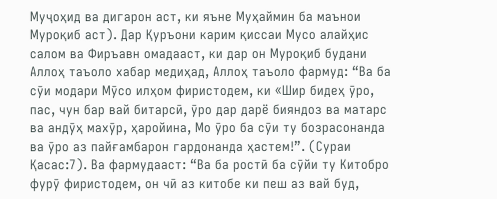Муҷоҳид ва дигарон аст, ки яъне Муҳаймин ба маънои Муроқиб аст). Дар Қуръони карим қиссаи Мусо алайҳис салом ва Фиръавн омадааст, ки дар он Муроқиб будани Аллоҳ таъоло хабар медиҳад, Аллоҳ таъоло фармуд: “Ва ба сӯи модари Мӯсо илҳом фиристодем, ки «Шир бидеҳ ӯро, пас, чун бар вай битарсӣ, ӯро дар дарё бияндоз ва матарс ва андӯҳ махӯр, ҳаройина, Мо ӯро ба сӯи ту бозрасонанда ва ӯро аз пайғамбарон гардонанда ҳастем!”. (Сураи Қасас:7). Ва фармудааст: “Ва ба ростӣ ба сӯйи ту Китобро фурӯ фиристодем, он чӣ аз китобе ки пеш аз вай буд,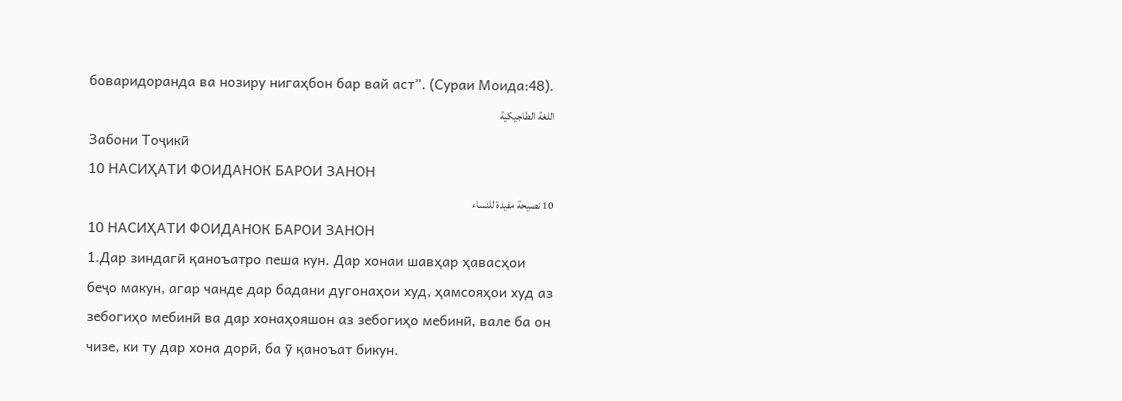боваридоранда ва нозиру нигаҳбон бар вай аст”. (Сураи Моида:48).
اللغة الطاجيكية
Забони Тоҷикӣ
10 НАСИҲАТИ ФОИДАНОК БАРОИ ЗАНОН
10 نصيحة مفيدة للنساء
10 НАСИҲАТИ ФОИДАНОК БАРОИ ЗАНОН
1.Дар зиндагӣ қаноъатро пеша кун. Дар хонаи шавҳар ҳавасҳои беҷо макун, агар чанде дар бадани дугонаҳои худ, ҳамсояҳои худ аз зебогиҳо мебинӣ ва дар хонаҳояшон аз зебогиҳо мебинӣ, вале ба он чизе, ки ту дар хона дорӣ, ба ӯ қаноъат бикун.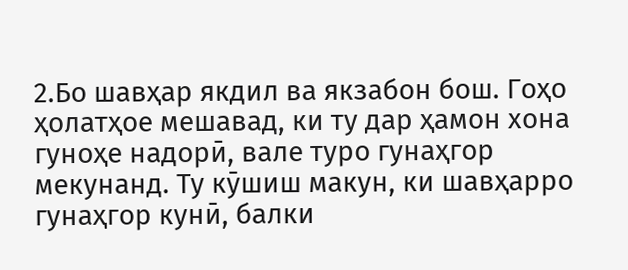2.Бо шавҳар якдил ва якзабон бош. Гоҳо ҳолатҳое мешавад, ки ту дар ҳамон хона гуноҳе надорӣ, вале туро гунаҳгор мекунанд. Ту кӯшиш макун, ки шавҳарро гунаҳгор кунӣ, балки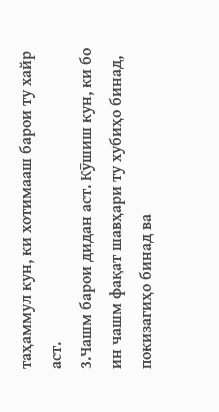таҳаммул кун, ки хотимааш барои ту хайр аст.
3.Чашм барои дидан аст. Кӯшиш кун, ки бо ин чашм фақат шавҳари ту хубиҳо бинад, покизагиҳо бинад ва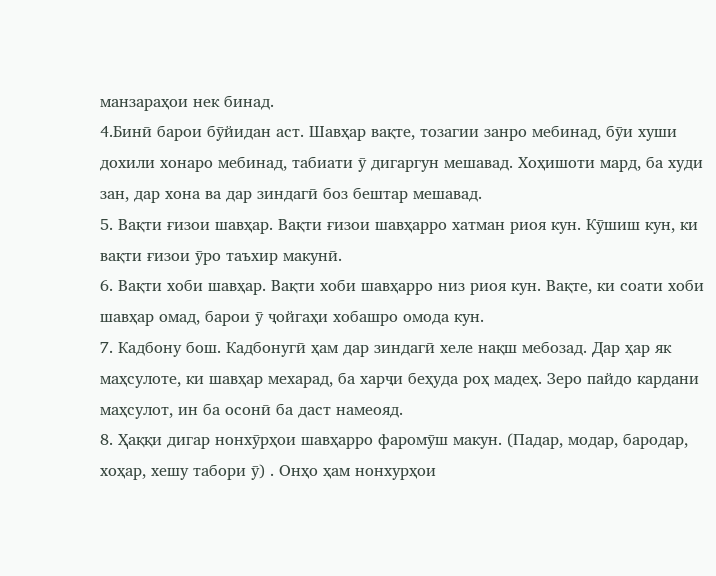манзараҳои нек бинад.
4.Бинӣ барои бӯйидан аст. Шавҳар вақте, тозагии занро мебинад, бӯи хуши дохили хонаро мебинад, табиати ӯ дигаргун мешавад. Хоҳишоти мард, ба худи зан, дар хона ва дар зиндагӣ боз бештар мешавад.
5. Вақти ғизои шавҳар. Вақти ғизои шавҳарро хатман риоя кун. Кӯшиш кун, ки вақти ғизои ӯро таъхир макунӣ.
6. Вақти хоби шавҳар. Вақти хоби шавҳарро низ риоя кун. Вақте, ки соати хоби шавҳар омад, барои ӯ ҷойгаҳи хобашро омода кун.
7. Кадбону бош. Кадбонугӣ ҳам дар зиндагӣ хеле нақш мебозад. Дар ҳар як маҳсулоте, ки шавҳар мехарад, ба харҷи беҳуда роҳ мадеҳ. Зеро пайдо кардани маҳсулот, ин ба осонӣ ба даст намеояд.
8. Ҳаққи дигар нонхӯрҳои шавҳарро фаромӯш макун. (Падар, модар, бародар, хоҳар, хешу табори ӯ) . Онҳо ҳам нонхурҳои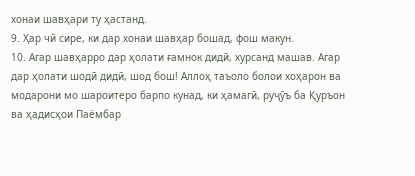хонаи шавҳари ту ҳастанд.
9. Ҳар чӣ сире, ки дар хонаи шавҳар бошад, фош макун.
10. Агар шавҳарро дар ҳолати ғамнок дидӣ, хурсанд машав. Агар дар ҳолати шодӣ дидӣ, шод бош! Аллоҳ таъоло болои хоҳарон ва модарони мо шароитеро барпо кунад, ки ҳамагӣ, руҷӯъ ба Қуръон ва ҳадисҳои Паёмбар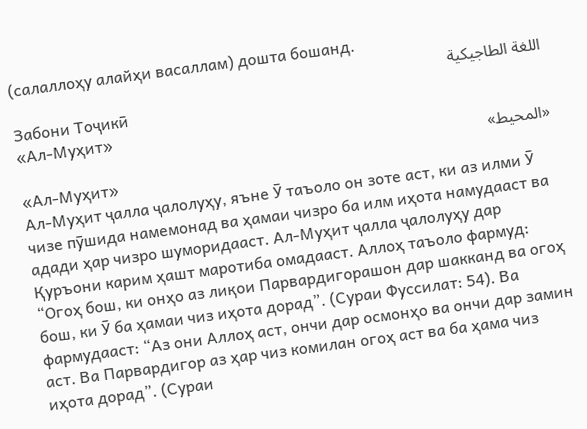(салаллоҳу алайҳи васаллам) дошта бошанд.
اللغة الطاجيكية
Забони Тоҷикӣ
«Ал-Муҳит»
«المحيط»
«Ал-Муҳит»
Ал-Муҳит ҷалла ҷалолуҳу, яъне Ӯ таъоло он зоте аст, ки аз илми Ӯ чизе пӯшида намемонад ва ҳамаи чизро ба илм иҳота намудааст ва адади ҳар чизро шуморидааст. Ал-Муҳит ҷалла ҷалолуҳу дар Қуръони карим ҳашт маротиба омадааст. Аллоҳ таъоло фармуд: “Огоҳ бош, ки онҳо аз лиқои Парвардигорашон дар шакканд ва огоҳ бош, ки Ӯ ба ҳамаи чиз иҳота дорад”. (Сураи Фуссилат: 54). Ва фармудааст: “Аз они Аллоҳ аст, ончи дар осмонҳо ва ончи дар замин аст. Ва Парвардигор аз ҳар чиз комилан огоҳ аст ва ба ҳама чиз иҳота дорад”. (Сураи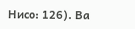Нисо: 126). Ва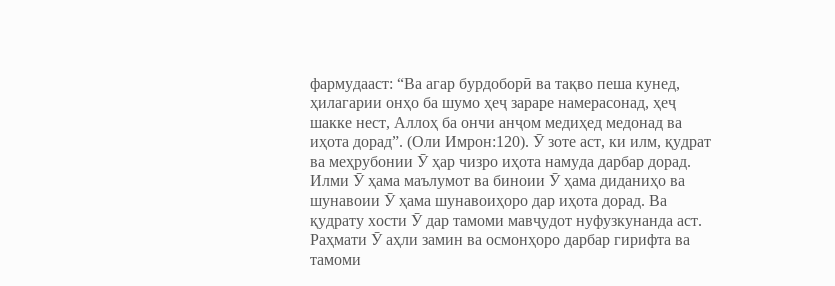фармудааст: “Ва агар бурдоборӣ ва тақво пеша кунед, ҳилагарии онҳо ба шумо ҳеҷ зараре намерасонад, ҳеҷ шакке нест, Аллоҳ ба ончи анҷом медиҳед медонад ва иҳота дорад”. (Оли Имрон:120). Ӯ зоте аст, ки илм, қудрат ва меҳрубонии Ӯ ҳар чизро иҳота намуда дарбар дорад. Илми Ӯ ҳама маълумот ва биноии Ӯ ҳама диданиҳо ва шунавоии Ӯ ҳама шунавоиҳоро дар иҳота дорад. Ва қудрату хости Ӯ дар тамоми мавҷудот нуфузкунанда аст. Раҳмати Ӯ аҳли замин ва осмонҳоро дарбар гирифта ва тамоми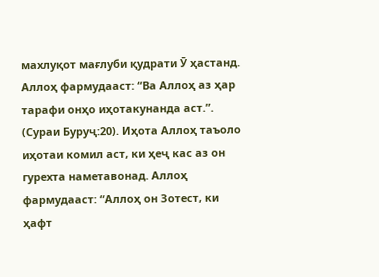махлуқот мағлуби қудрати Ӯ ҳастанд. Аллоҳ фармудааст: “Ва Аллоҳ аз ҳар тарафи онҳо иҳотакунанда аст.”. (Сураи Буруҷ:20). Иҳота Аллоҳ таъоло иҳотаи комил аст, ки ҳеҷ кас аз он гурехта наметавонад. Аллоҳ фармудааст: “Аллоҳ он Зотест, ки ҳафт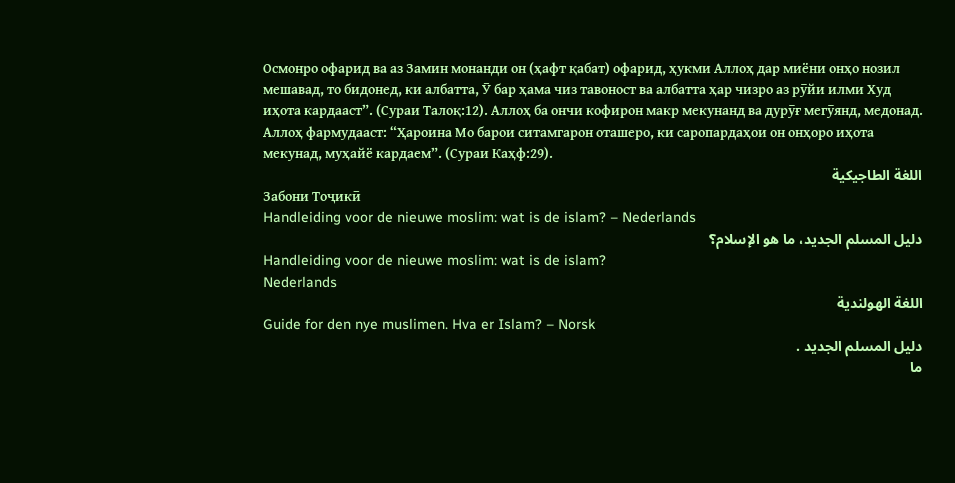Осмонро офарид ва аз Замин монанди он (ҳафт қабат) офарид, ҳукми Аллоҳ дар миёни онҳо нозил мешавад, то бидонед, ки албатта, Ӯ бар ҳама чиз тавоност ва албатта ҳар чизро аз рӯйи илми Худ иҳота кардааст”. (Сураи Талоқ:12). Аллоҳ ба ончи кофирон макр мекунанд ва дурӯғ мегӯянд, медонад. Аллоҳ фармудааст: “Ҳароина Мо барои ситамгарон оташеро, ки саропардаҳои он онҳоро иҳота мекунад, муҳайё кардаем”. (Сураи Каҳф:29).
اللغة الطاجيكية
Забони Тоҷикӣ
Handleiding voor de nieuwe moslim: wat is de islam? – Nederlands
دليل المسلم الجديد، ما هو الإسلام؟
Handleiding voor de nieuwe moslim: wat is de islam?
Nederlands
اللغة الهولندية
Guide for den nye muslimen. Hva er Islam? – Norsk
دليل المسلم الجديد .
ما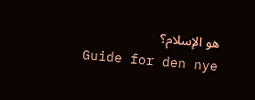هو الإسلام؟
Guide for den nye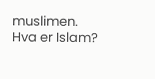muslimen.
Hva er Islam?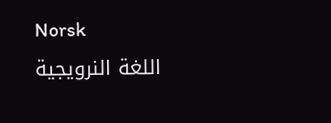Norsk
اللغة النرويجية